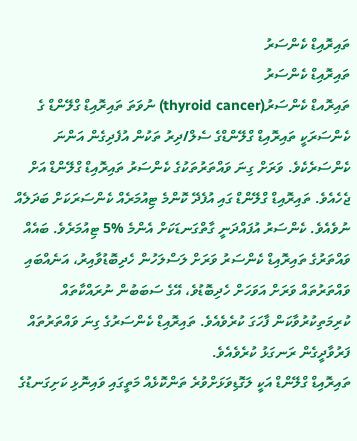ތައިރޮއިޑް ކެންސަރު
ތައިރޮއިޑް ކެންސަރު
ތައިރޮއޑް ކެންސަރު(thyroid cancer) ނުވަތަ ތައިރޮއިޑް ގްލޭންޑް ގެ ކެންސަރަކީ ތައިރޮއިޑް ގްލޭންޑްގެ ސެލް/ދިރު ތަކުން އުފެދިގެން އަންނަ ކެންސަރެކެވެ. ވަރަށް ގިނަ ވައްތަރުތަކުގެ ކެންސަރު ތައިރޮއިޑް ގްލޭންޑް އަށް ޖެހެއެވެ. ތައިރޮއިޑް ގްލޭންޑް ގައި އުފެދޭ ކޮންމެ ޓިއުމަރެއް ކެންސަރަކަށް ބަދަލެއް ނުވެއެވެ. ކެންސަރު އުފައްދަނީ ގާތްގަނޑަކަށް އެންމެ %5 ޓިއުމަރެވެ. ބައެއް ވައްތަރުގެ ތައިރޮއިޑް ކެންސަރު ވަރަށް ލަސްލަހުން ހެދިބޮޑުވާއިރު، އަނެއްބައި ވައްތަރުތައް ވަރަށް އަވަހަށް ހެދިބޮޑުވެ، އޭގެ ސަބަބުން ނުރައްކާތައް ކުރިމަތިކުރުވާކަން ފާހަގަ ކުރެވެއެވެ. ތައިރޮއިޑް ކެންސަރުގެ ގިނަ ވައްތަރުތައް ފަރުވާދީގެން ރަނގަޅު ކުރެވެއެވެ.
ތައިރޮއިޑް ގްލޭންޑް އަކީ ލަގޮޑިވަޅަށްވުރެ ތަންކޮޅެއް މަތީގައި ވައިނޮޅި ކަށިގަނޑުގެ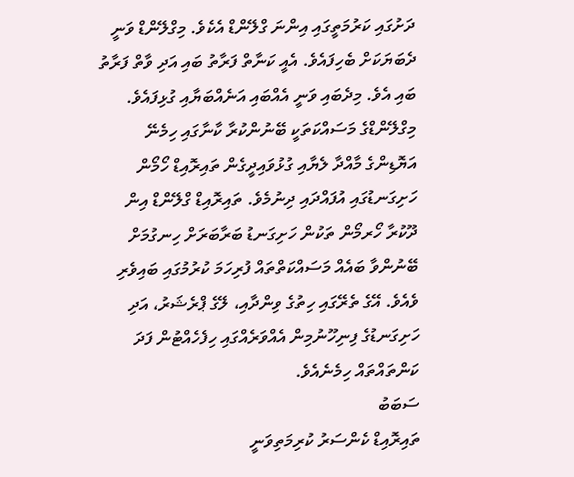ދަށުގައި ކަރުމަތީގައި އިންނަ ގްލޭންޑް އެކެވެ. މިގްލޭންޑް ވަނީ ދެބަޔަކަށް ބެހިފައެވެ. އެއީ ކަނާތް ފަރާތު ބައި އަދި ވާތް ފަރާތު ބައި އެވެ. މިދެބައި ވަނީ އެއްބައި އަނެއްބަޔާއި ގުޅިފައެވެ. މިގްލޭންޑްގެ މަސައްކަތަކީ ބޭނުންކުރާ ކާނާގައި ހިމެނޭ އަޔޮޑިންގެ މާއްދާ ލެޔާއި ގުޅުވައިދީގެން ތައިރޮއިޑް ހޯމޯން ހަށިގަނޑުގައި އުފައްދައި ދިނުމެވެ. ތައިރޮއިޑް ގްލޭންޑް އިން ދޫކުރާ ހޯރމޯން ތަކުން ހަށިގަނޑު ބަރާބަރަށް ހިނގުމަށް ބޭނުންވާ ބައެއް މަސައްކަތްތައް ފުރިހަމަ ކުރުމުގައި ބައިވެރި ވެއެވެ. އޭގެ ތެރޭގައި ހިތުގެ ވިންދާއި، ލޭގެ ޕްރެޝަރު، އަދި ހަށިގަނޑުގެ ފިނިހޫނުމިން އެއްވަރެއްގައި ހިފެހެއްޓުން ފަދަ ކަންތައްތައް ހިމެނެއެވެ.
ސަބަބު
ތައިރޮއިޑް ކެންސަރު ކުރިމަތިވަނީ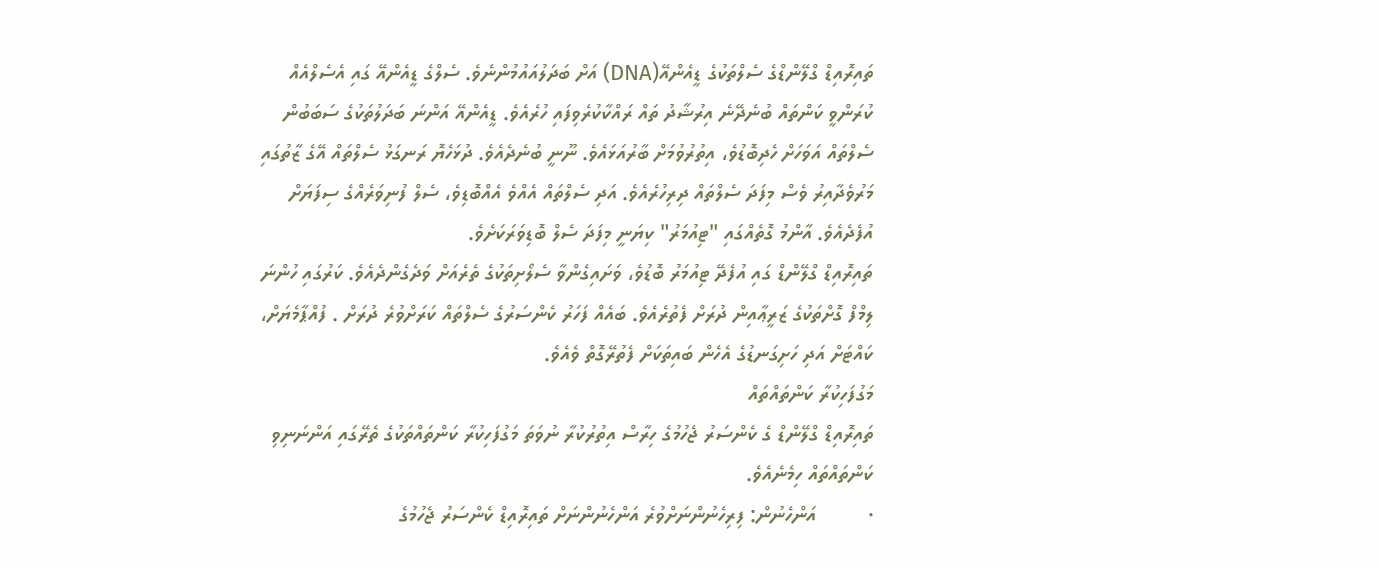ތައިރޮއިޑް ގްލޭންޑްގެ ސެލްތަކުގެ ޑީއެންއޭ(DNA) އަށް ބަދަލުއައުމުންނެވެ. ސެލްގެ ޑީއެންއޭ ގައި އެސެލްއެއް ކުރަންވީ ކަންތައް ބުނެދޭނެ އިރުޝާދު ތައް ރައްކާކުރެވިފައި ހުރެއެވެ. ޑީއެންއޭ އަންނަ ބަދަލުތަކުގެ ސަބަބުން ސެލްތައް އަވަހަށް ހެދިބޮޑުވެ، އިތުރުވުމަށް ބާރުއަޅައެވެ. ނޫނީ ބުނެދެއެވެ. ދުޅަހެޔޮ ރަނގަޅު ސެލްތައް އޭގެ ޒާތުގައި މަރުވެދާއިރު ވެސް މިފަދަ ސެލްތައް ދިރިހުރެއެވެ. އަދި ސެލްތައް އެއްވެ އެއްބޮޑިވެ، ސެލް ފުނިވަރެއްގެ ސިފަޔަށް އުފެދެއެވެ. އާންމު ގޮތެއްގައި "ޓިއުމަރު" ކިޔަނީ މިފަދަ ސެލް ބޮޑިވަރަކަށެވެ.
ތައިރޮއިޑް ގްލޭންޑް ގައި އުފެދޭ ޓިއުމަރު ބޮޑުވެ، ވަށައިގެންވާ ސެލޯށިތަކުގެ ތެރެއަށް ވަދެގެންދެއެވެ. ކަރުގައި ހުންނަ ލިމްފް ގޮށްތަކުގެ ޒަރީޢާއިން ދުރަށް ފެތުރެއެވެ. ބައެއް ފަހަރު ކެންސަރުގެ ސެލްތައް ކަރަށްވުރެ ދުރަށް . ފުއްޕާމެޔަށް، ކައްޓަށް އަދި ހަށިގަނޑުގެ އެހެން ބައިތަކަށް ފެތުރޭގޮތް ވެއެވެ.
މަގުފަހިކުރާ ކަންތައްތައް
ތައިރޮއިޑް ގްލޭންޑް ގެ ކެންސަރު ޖެހުމުގެ ހިރާސް އިތުރުކުރާ ނުވަތަ މަގުފަހިކުރާ ކަންތައްތަކުގެ ތެރޭގައި އަންނަނިވި ކަންތައްތައް ހިމެނެއެވެ.
·         އަންހެނުން: ފިރިހެނުންނަށްވުރެ އަންހެނުންނަށް ތައިރޮއިޑް ކެންސަރު ޖެހުމުގެ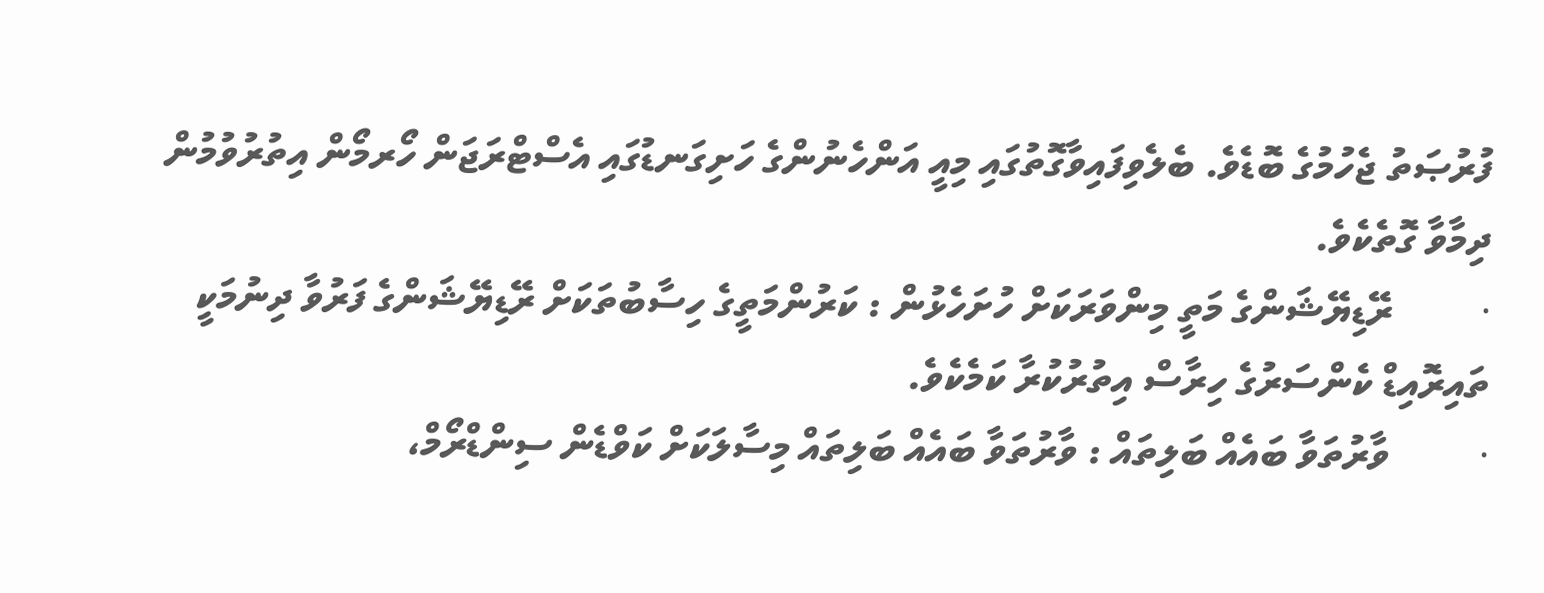ފުރުޞަތު ޖެހުމުގެ ބޮޑެވެ. ބެލެވިފައިވާގޮތުގައި މިއީ އަންހެނުންގެ ހަށިގަނޑުގައި އެސްޓްރަޖަން ހޯރމޯން އިތުރުވުމުން ދިމާވާ ގޮތެކެވެ.
·         ރޭޑިޔޭޝަންގެ މަތީ މިންވަރަކަށް ހުށަހެޅުން : ކަރުންމަތީގެ ހިސާބުތަކަށް ރޭޑިޔޭޝަންގެ ފަރުވާ ދިނުމަކީ ތައިރޮއިޑް ކެންސަރުގެ ހިރާސް އިތުރުކުރާ ކަމެކެވެ.
·         ވާރުތަވާ ބައެއް ބަލިތައް : ވާރުތަވާ ބައެއް ބަލިތައް މިސާލަކަށް ކަވްޑެން ސިންޑްރޯމް،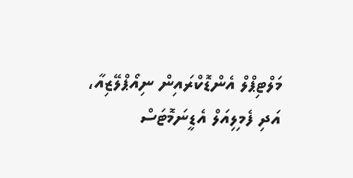މަލްޓިޕްލް އެންޑޮކްރައިން ނިއޯޕްލޭޒިއާ، އަދި ފެމިލިއަލް އެޑީނަމޮޓަސް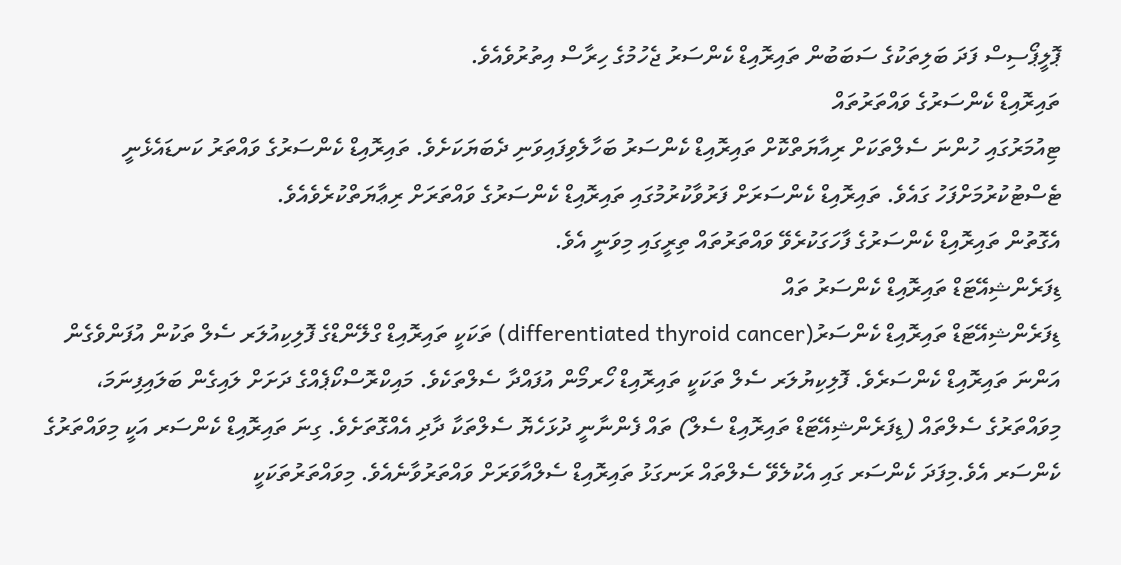ޕޮލީޕޯސިސް ފަދަ ބަލިތަކުގެ ސަބަބުން ތައިރޮއިޑް ކެންސަރު ޖެހުމުގެ ހިރާސް އިތުރުވެއެވެ.
ތައިރޮއިޑް ކެންސަރުގެ ވައްތަރުތައް
ޓިއުމަރުގައި ހުންނަ ސެލްތަކަށް ރިއާޔަތްކޮށް ތައިރޮއިޑް ކެންސަރު ބަހާލެވިފައިވަނި ދެބަޔަކަށެވެ. ތައިރޮއިޑް ކެންސަރުގެ ވައްތަރު ކަނޑައެޅެނީ ޓެސްޓުކުރުމަށްފަހު ގައެވެ. ތައިރޮއިޑް ކެންސަރަށް ފަރުވާކުރުމުގައި ތައިރޮއިޑް ކެންސަރުގެ ވައްތަރަށް ރިޢާޔަތްކުރެވެއެވެ.
އެގޮތުން ތައިރޮއިޑް ކެންސަރުގެ ފާހަގަކުރެވޭ ވައްތަރުތައް ތިރީގައި މިވަނީ އެވެ.
ޑިފަރެންޝިއޭޓަޑް ތައިރޮއިޑް ކެންސަރު ތައް
ޑިފަރެންޝިއޭޓަޑް ތައިރޮއިޑް ކެންސަރު(differentiated thyroid cancer) ތަކަކީ ތައިރޮއިޑް ގްލޭންޑްގެ ފޮލިކިއުލަރ ސެލް ތަކުން އުފަންވެގެން އަންނަ ތައިރޮއިޑް ކެންސަރެވެ. ފޮލިކިޔުލަރ ސެލް ތަކަކީ ތައިރޮއިޑް ހޯރމޯން އުފައްދާ ސެލްތަކެވެ. މައިކްރޮސްކޯޕެއްގެ ދަށަށް ލައިގެން ބަލައިފިނަމަ، މިވައްތަރުގެ ސެލްތައް (ޑިފަރެންޝިއޭޓަޑް ތައިރޮއިޑް ސެލް) ތައް ފެންނާނީ ދުޅަހެޔޮ ސެލްތަކާ ދާދި އެއްގޮތަށެވެ. ގިނަ ތައިރޮއިޑް ކެންސަރ އަކީ މިވައްތަރުގެ ކެންސަރ އެވެ.މިފަދަ ކެންސަރ ގައި އެކުލެވޭ ސެލްތައް ރަނގަޅު ތައިރޮއިޑް ސެލްއާވަރަށް ވައްތަރުވާނެއެވެ. މިވައްތަރުތަކަކީ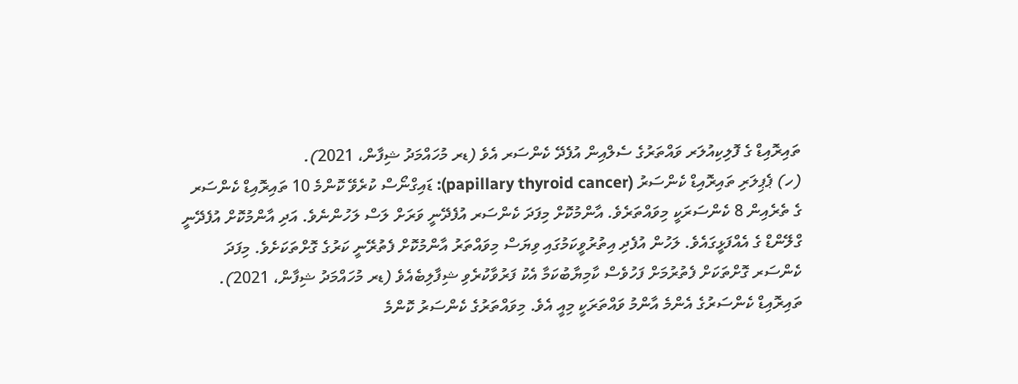ތައިރޮއިޑް ގެ ފޮލިކިއުލަރ ވައްތަރުގެ ސެލްއިން އުފެދޭ ކެންސަރ އެވެ (ޑރ މުހައްމަދު ޝިފާން، 2021).
(ހ) ޕެޕިލަރި ތައިރޮއިޑް ކެންސަރު (papillary thyroid cancer): ޑައިގްނޯސް ކުރެވޭ ކޮންމެ 10 ތައިރޮއިޑް ކެންސަރ ގެ ތެރެއިން 8 ކެންސަރަކީ މިވައްތަރެވެ. އާންމުކޮށް މިފަދަ ކެންސަރ އުފެދޭނީ ވަރަށް ލަސް ލަހުންނެވެ. އަދި އާންމުކޮށް އުފެދޭނީ ގްލޭންޑް ގެ އެއްފަޅީގައެވެ. ލަހުން އުފެދި އިތުރުވީކަމުގައި ވިޔަސް މިވައްތަރު އާންމުކޮށް ފެތުރޭނީ ކަރުގެ ގޮށްތަކަށެވެ. މިފަދަ ކެންސަރ ގޮށްތަކަށް ފެތުރުމަށް ފަހުވެސް ކާމިޔާބުކަމާ އެކު ފަރުވާކުރެވި ޝިފާލިބެއެވެ (ޑރ މުހައްމަދު ޝިފާން، 2021). ތައިރޮއިޑް ކެންސަރުގެ އެންމެ އާންމު ވައްތަރަކީ މިއީ އެވެ. މިވައްތަރުގެ ކެންސަރު ކޮންމެ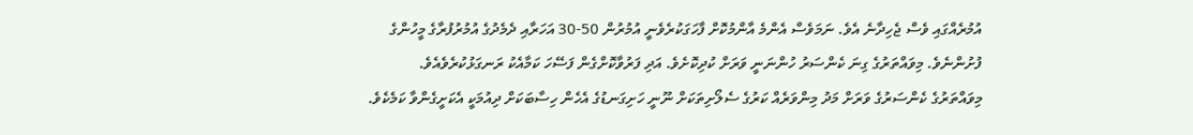އުމުރެއްގައި ވެސް ޖެހިދާނެ އެވެ. ނަމަވެސް އެންމެ އާންމުކޮށް ފާހަގަކުރެވެނީ އުމުރުން 50-30 އަހަރާއި ދެމެދުގެ އުމުރުފުރާގެ މީހުންގެ ފުށުންނެވެ. މިވައްތަރުގެ ގިނަ ކެންސަރު ހުންނަނީ ވަރަށް ކުދިކޮށެވެ. އަދި ފަރުވާކޮށްގެން ފަސޭހަ ކަމާއެކު ރަނގަޅުކުރެވެއެވެ. މިވައްތަރުގެ ކެންސަރުގެ ވަރަށް މަދު މިންވަރެއް ކަރުގެ ސެލޯށިތަކަށް ނޫނީ ހަށިގަނޑުގެ އެހެން ހިސާބަކަށް ދިއުމަކީ އެކަށީގެންވާ ކަމެކެވެ.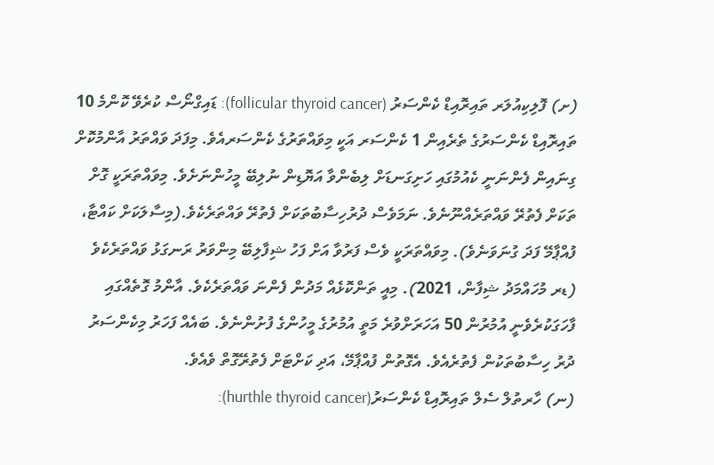(ށ) ފޮލިކިއުލަރ ތައިރޮއިޑް ކެންސަރު (follicular thyroid cancer): ޑައިގްނޯސް ކުރެވޭ ކޮންމެ 10 ތައިރޮއިޑް ކެންސަރުގެ ތެރެއިން 1 ކެންސަރ އަކީ މިވައްތަރުގެ ކެންސަރއެވެ. މިފަދަ ވައްތަރު އާންމުކޮށް ގިނައިން ފެންނަނީ ކެއުމުގައި ހަށިގަނޑަށް ލިބެންވާ އަޔޮޑިން ނުލިބޭ މީހުންނަށެވެ. މިވައްތަރަކީ ގޮށް ތަކަށް ފެތުރޭ ވައްތަރެއްނޫނެވެ. ނަމަވެސް ދުރުހިސާބުތަކަށް ފެތުރޭ ވައްތަރެކެވެ.(މިސާލަކަށް ކައްޓާ، ފުއްޕާމޭ ފަދަ ގުނަވަނެވެ). މިވައްތަރަކީ ވެސް ފަރުވާ އަށް ފަހު ޝިފާލިބޭ މިންވަރު ރަނގަޅު ވައްތަރެކެވެ (ޑރ މުހައްމަދު ޝިފާން، 2021). މިއީ ތަންކޮޅެއް މަދުން ފެންނަ ވައްތަރެކެވެ. އާންމު ގޮތެއްގައި ފާހަގަކުރެވެނީ އުމުރުން 50 އަހަރަށްވުރެ މަތީ އުމުރުގެ މީހުންގެ ފުށުންނެވެ. ބައެއް ފަހަރު މިކެންސަރު ދުރު ހިސާބުތަކުން ފެތުރެއެވެ. އެގޮތުން ފުއްޕާމޭ، އަދި ކަށްޓަށް ފެތުރޭގޮތް ވެއެވެ.
(ނ) ހާރތުލް ސެލް ތައިރޮއިޑް ކެންސަރު(hurthle thyroid cancer):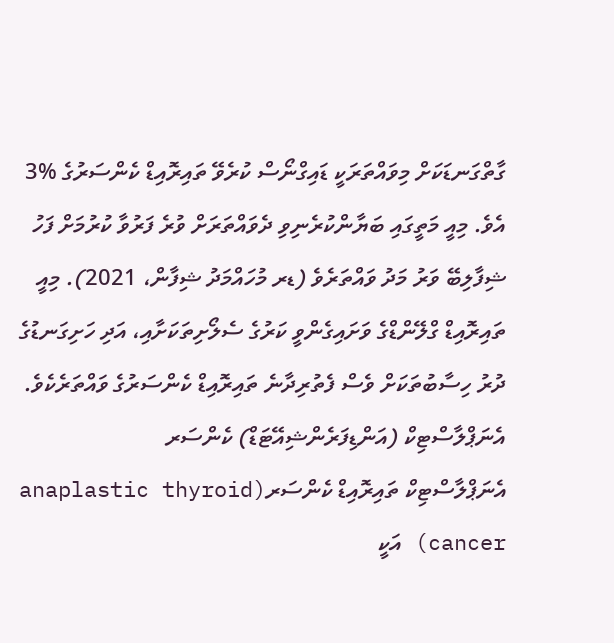ގާތްގަނޑަކަށް މިވައްތަރަކީ ޑައިގްނޯސް ކުރެވޭ ތައިރޮއިޑް ކެންސަރުގެ %3 އެވެ. މިއީ މަތީގައި ބަޔާންކުރެނިވި ދެވައްތަރަށް ވުރެ ފަރުވާ ކުރުމަށް ފަހު ޝިފާލިބޭ ވަރު މަދު ވައްތަރެވެ (ޑރ މުހައްމަދު ޝިފާން، 2021). މިއީ ތައިރޮއިޑް ގްލޭންޑްގެ ވަށައިގެންވީ ކަރުގެ ސެލޯށިތަކަށާއި، އަދި ހަށިގަނޑުގެ ދުރު ހިސާބުތަކަށް ވެސް ފެތުރިދާނެ ތައިރޮއިޑް ކެންސަރުގެ ވައްތަރެކެވެ.
އެނަޕްލާސްޓިކް (އަންޑިފަރެންޝިއޭޓަޑް) ކެންސަރ
އެނަޕްލާސްޓިކް ތައިރޮއިޑް ކެންސަރ(anaplastic thyroid cancer) އަކީ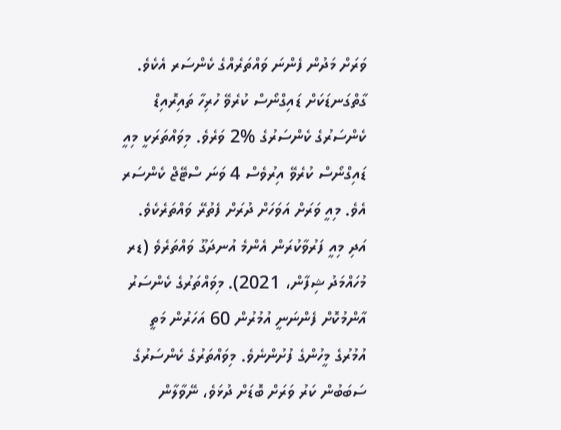ވަރަށް މަދުން ފެންނަ ވައްތަރެއްގެ ކެންސަރ އެކެވެ. ގާތްގަނޑަކަށް ޑައިގްނޯސް ކުރެވޭ ހުރިހާ ތައިރޮއިޑް ކެންސަރުގެ ކެންސަރުގެ %2 ވަރެވެ. މިވައްތަރަކީ މިއީ ޑައިގްނޯސް ކުރެވޭ އިރުވެސް 4 ވަނަ ސްޓޭޖް ކެންސަރ އެވެ. މިއީ ވަރަށް އަވަހަށް ދުރަށް ފެތުރޭ ވައްތަރެކެވެ. އަދި މިއީ ފަރުވާކުރަން އެންމެ އުނދަގޫ ވައްތަރެވެ (ޑރ މުހައްމަދު ޝިފާން، 2021). މިވައްތަރުގެ ކެންސަރު އާންމުކޮށް ފެންނަނީ އުމުރުން 60 އަހަރުން މަތީ އުމުރުގެ މީހުންގެ ފުށުންނެވެ. މިވައްތަރުގެ ކެންސަރުގެ ސަބަބުން ކަރު ވަރަށް ބޮޑަށް ދުޅަވެ، ނޭވާލާން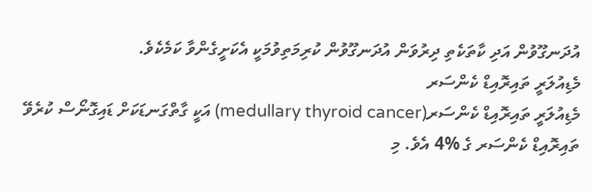އުދަނގޫވުން އަދި ކާތަކެތި ދިރުވަން އުދަނގޫވުން ކުރިމަތިވުމަކީ އެކަށީގެންވާ ކަމެކެވެ.
މެޑިއުލަރީ ތައިރޮއިޑް ކެންސަރ
މެޑިއުލަރީ ތައިރޮއިޑް ކެންސަރ(medullary thyroid cancer) އަކީ ގާތްގަނޑަކަށް ޑައިގޮނޯސް ކުރެވޭ ތައިރޮއިޑް ކެންސަރ ގެ %4 އެވެ. މި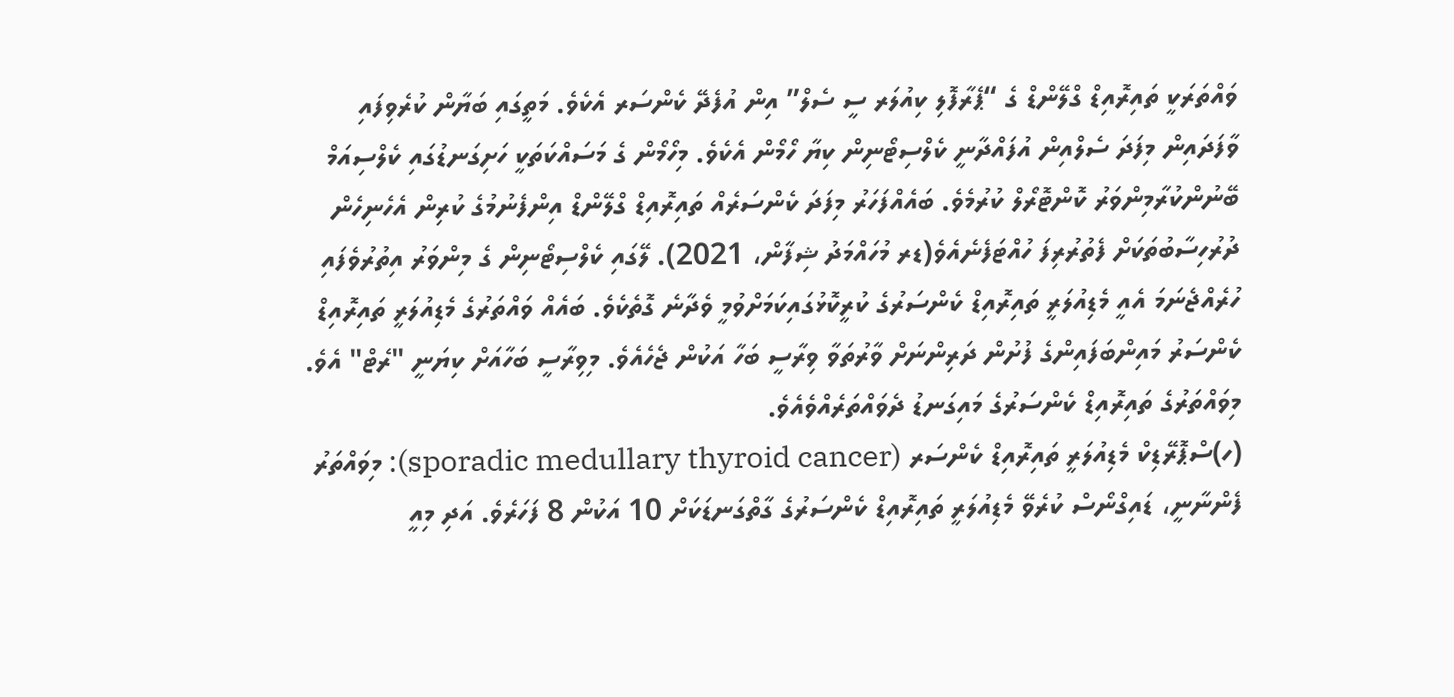ވައްތަރަކީ ތައިރޮއިޑް ގްލޭންޑް ގެ “ޕެރާފޮލި ކިއުލަރ ސީ ސެލް” އިން އުފެދޭ ކެންސަރ އެކެވެ. މަތީގައި ބަޔާން ކުރެވިފައި ވާފަދައިން މިފަދަ ސެލްއިން އުފައްދާނީ ކެލްސިޓޯނިން ކިޔާ ހޯމޯން އެކެވެ. މިހޯމޯން ގެ މަސައްކަތަކީ ހަށިގަނޑުގައި ކެލްސިއަމް ބޭނުންކުރާމިންވަރު ކޮންޓޮރޯލް ކުރުމެވެ. ބައެއްފަހަރު މިފަދަ ކެންސަރެއް ތައިރޮއިޑް ގްލޭންޑް އިންފެނުމުގެ ކުރިން އެހެނިހެން ދުރުހިސާބުތަކަށް ފެތުރުރިފަ ހުއްޓަފެނެއެވެ(ޑރ މުހައްމަދު ޝިފާން، 2021). ލޭގައި ކެލްސިޓޯނިން ގެ މިންވަރު އިތުރުވެފައި ހުރެއްޖެނަމަ އެއީ މެޑިއުލަރީ ތައިރޮއިޑް ކެންސަރުގެ ކުރީކޮޅުގައިކަމަށްވުމީ ވެދާނެ ގޮތެކެވެ. ބައެއް ވައްތަރުގެ މެޑިއުލަރީ ތައިރޮއިޑް ކެންސަރު މައިންބަފައިންގެ ފުށުން ދަރިންނަށް ވާރުތަވާ ވިރާސީ ބަހާ އަކުން ޖެހެއެވެ. މިވިރާސީ ބަހާއަށް ކިޔަނީ "ރެޓް" އެވެ.
މިވައްތަރުގެ ތައިރޮއިޑް ކެންސަރުގެ މައިގަނޑު ދެވައްތަރެއްވެއެވެ.
(ހ)ސްޕޮރޭޑިކް މެޑިއުލަރީ ތައިރޮއިޑް ކެންސަރ (sporadic medullary thyroid cancer): މިވައްތަރު ފެންނާނީ، ޑައިގްނޯސް ކުރެވޭ މެޑިއުލަރީ ތައިރޮއިޑް ކެންސަރުގެ ގާތްގަނޑަކަށް 10 އަކުން 8 ފަހަރެވެ. އަދި މިއީ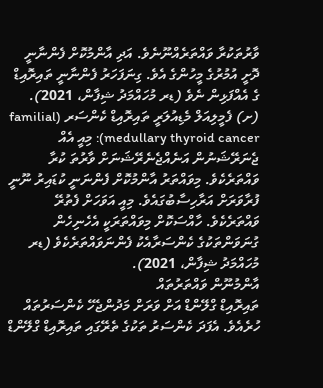ވާރުތަކުރާ ވައްތަރެއްނޫނެވެ. އަދި އާންމުކޮށް ފެންނާނީ ދޮށީ އުމުރުގެ މީހުންގެ އެވެ. ގިނަފަހަރު ފެންނާނީ ތައިރޮއިޑް ގެ އެއްފަޅިން ނެވެ (ޑރ މުހައްމަދު ޝިފާން، 2021).
(ށ) ފެމީލިއަލް މެޑިއުލަރީ ތައިރޮއިޑް ކެންސަރ (familial medullary thyroid cancer): މިއީ އެއް ޖެނަރޭޝަނުން އަނެއްޖެނެރޭޝަނަށް ވާރުތަ ކުރާ ވައްތަރެކެވެ. މިވައްތަރު އާންމުކޮށް ފެންނަނީ ކުޑައިރު ނޫނީ ފުރާވަރަށް އަރާހިސާބުގައެވެ. މިއީ އަވަހަށް ފެތުރޭ ވައްތަރެކެވެ. ހާއްސަކޮށް މިވައްތަރަކީ އެހެނިހެން ގުނަވަންތަކުގެ ކެންސަރާއެކު ފެންނަވައްތަރެކެވެ (ޑރ މުހައްމަދު ޝިފާން، 2021).
އާންމުނޫން ވައްތަރުތައް
ތައިރޮއިޑް ގްލޭންޑް އަށް ވަރަށް މަދުންޖެހޭ ކެންސަރުތައް ހުރެއެވެ. އެފަދަ ކެންސަރު ތަކުގެ ތެރޭގައި ތައިރޮއިޑް ގްލޭންޑް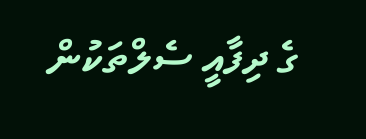ގެ ދިފާއީ ސެލްތަކުން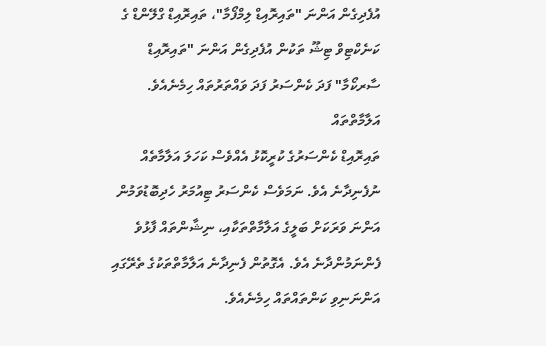އުފެދިގެން އަންނަ "ތައިރޮއިޑް ލިމްފޯމާ"، ތައިރޮއިޑް ގްލޭންޑް ގެ ކަނެކްޓިވް ޓިޝޫ ތަކުން އުފެދިގެން އަންނަ "ތައިރޮއިޑް ސާރކޯމާ" ފަދަ ކެންސަރު ފަދަ ވައްތަރުތައް ހިމެނެއެވެ.
އަލާމާތްތައް
ތައިރޮއިޑް ކެންސަރުގެ ކުރީކޮޅު އެއްވެސް ކަހަލަ އަލާމާތެއް ނުފެނިދާނެ އެވެ. ނަމަވެސް ކެންސަރު ޓިއުމަރު ހެދިބޮޑުވަމުން އަންނަ ވަރަކަށް ބަލީގެ އަލާމާތްތަކާއި، ނިޝާންތައް ފާޅުވެ ފެންނަމުންދާނެ އެވެ. އެގޮތުން ފެނިދާނެ އަލާމާތްތަކުގެ ތެރޭގައި އަންނަނިވި ކަންތައްތައް ހިމެނެއެވެ.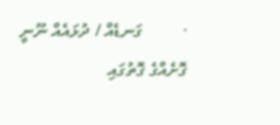·         ގަނޑެއް / ދުޅައެއް ނޫނީ ގޮށެއްގެ ގޮތުގައި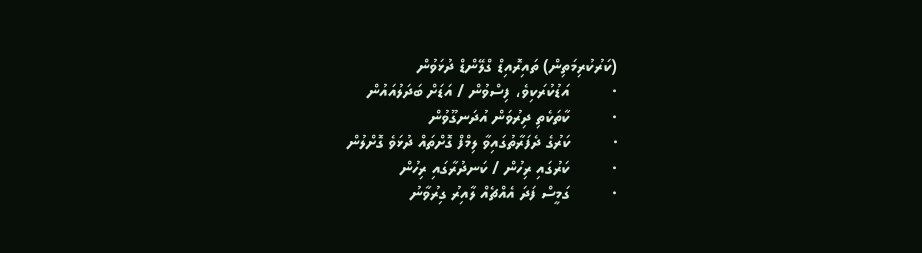(ކަރުކުރިމަތިން) ތައިރޮއިޑް ގްލޭންޑް ދުޅަވުން
·         އަޑުކުރަކިވެ، ފިސްވުން / އަޑަށް ބަދަލުއައުން
·         ކާތަކެތި ދިރުވަން އުދަނގޫވުން
·         ކަރުގެ ދެފަރާތުގައިވާ ލިމްފް ގޮށްތައް ދުޅަވެ ގޮށްލުން
·         ކަރުގައި ރިހުން / ކަނދުރާގައި ރިހުން
·         ގަމީސް ފަދަ އެއްޗެއް ލާއިރު ގިރުވާނު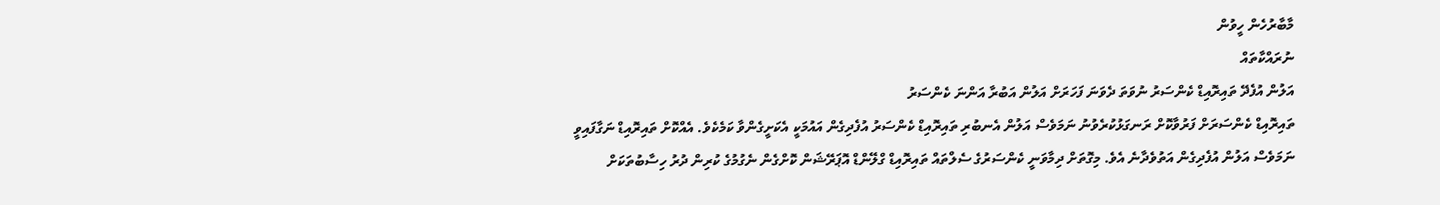މާބާރުހެން ހީވުން
ނުރައްކާތައް
އަލުން އުފެދޭ ތައިރޮއިޑް ކެންސަރު ނުވަތަ ދެވަނަ ފަހަރަށް އަލުން އަބުރާ އަންނަ ކެންސަރު
ތައިރޮއިޑް ކެންސަރަށް ފަރުވާކޮށް ރަނގަޅުކުރެވުނު ނަމަވެސް އަލުން އެނބުރި ތައިރޮއިޑް ކެންސަރު އުފެދިގެން އައުމަކީ އެކަށީގެންވާ ކަމެކެވެ. އެއްކޮށް ތައިރޮއިޑް ނަގާފައިވީ ނަމަވެސް އަލުން އުފެދިގެން އަތުވެދާނެ އެވެ. މިގޮތަށް ދިމާވަނީ ކެންސަރުގެ ސެލްތައް ތައިރޮއިޑް ގްލޭންޑް އޮޕަރޭޝަން ކޮށްގެން ނެގުމުގެ ކުރިން ދުރު ހިސާބުތަކަށް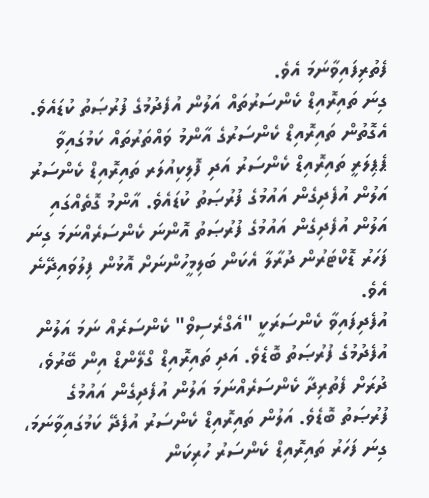ފެތުރިފައިވާނަމަ އެވެ.
ގިނަ ތައިރޮއިޑް ކެންސަރުތައް އަލުން އުފެދުމުގެ ފުރުޞަތު ކުޑައެވެ. އެގޮތުން ތައިރޮއިޑް ކެންސަރުގެ އާންމު ވައްތަރުތައް ކަމުގައިވާ ޕެޕިލަރީ ތައިރޮއިޑް ކެންސަރު އަދި ފޮލިކިއުލަރ ތައިރޮއިޑް ކެންސަރު އަލުން އުފެދިގެން އައުމުގެ ފުރުޞަތު ކުޑައެވެ. އާންމު ގޮތެއްގައި އަލުން އުފެދިގެން އައުމުގެ ފުރުޞަތު އޮންނަ ކެންސަރެއްނަމަ ގިނަ ފަހަރު ޑޮކްޓަރުން ދުރާލާ އެކަން ބަލިމީހުންނަށް އޮޅުން ފިލުވައިދޭނެ އެވެ.
އުފެދިފައިވާ ކެންސަރަކީ "އެގްރެސިވް" ކެންސަރެއް ނަމަ އަލުން އުފެދުމުގެ ފުރުޞަތު ބޮޑެވެ. އަދި ތައިރޮއިޑް ގްލޭންޑް އިން ބޭރުވެ، ދުރަށް ފެތުރިދާ ކެންސަރެއްނަމަ އަލުން އުފެދިގެން އައުމުގެ ފުރުޞަތު ބޮޑެވެ. އަލުން ތައިރޮއިޑް ކެންސަރު އުފެދޭ ކަމުގައިވާނަމަ، ގިނަ ފަހަރު ތައިރޮއިޑް ކެންސަރު ހުރިކަން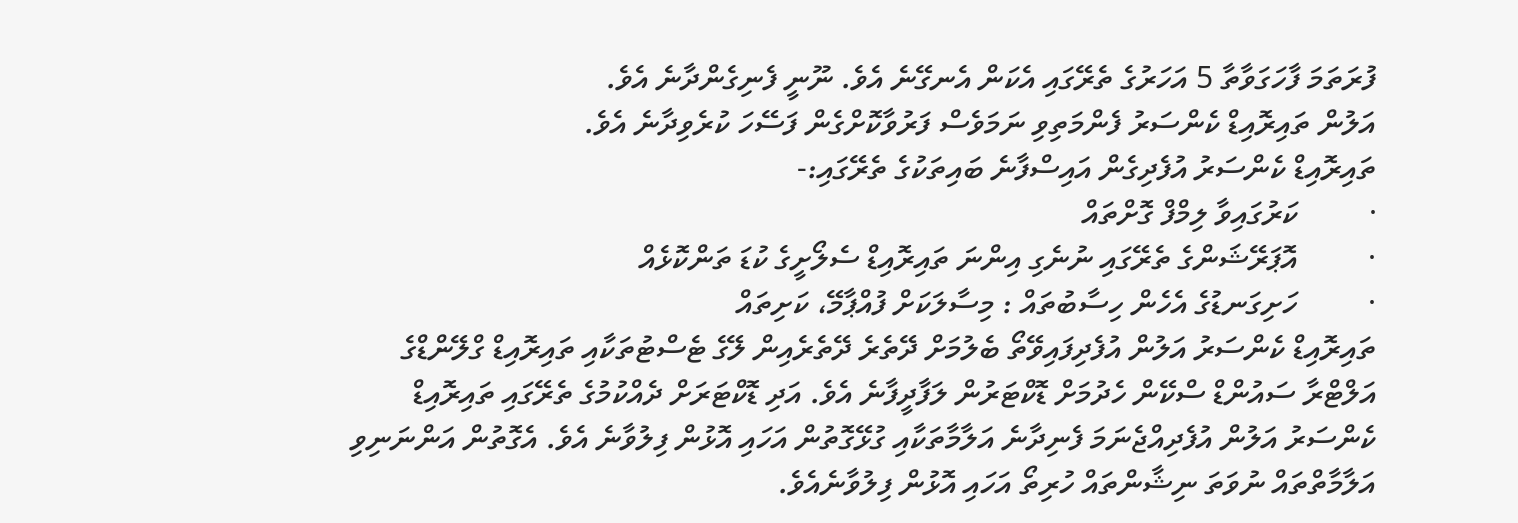ފުރަތަމަ ފާހަގަވާތާ 5 އަހަރުގެ ތެރޭގައި އެކަން އެނގޭނެ އެވެ. ނޫނީ ފެނިގެންދާނެ އެވެ.
އަލުން ތައިރޮއިޑް ކެންސަރު ފެންމަތިވި ނަމަވެސް ފަރުވާކޮށްގެން ފަސޭހަ ކުރެވިދާނެ އެވެ.
ތައިރޮއިޑް ކެންސަރު އުފެދިގެން އައިސްފާނެ ބައިތަކުގެ ތެރޭގައި:-
·         ކަރުގައިވާ ލިމްފް ގޮށްތައް
·         އޮޕަރޭޝަންގެ ތެރޭގައި ނުނެގި އިންނަ ތައިރޮއިޑް ސެލޯށީގެ ކުޑަ ތަންކޮޅެއް
·         ހަށިގަނޑުގެ އެހެން ހިސާބުތައް : މިސާލަކަށް ފުއްޕާމޭ، ކަށިތައް
ތައިރޮއިޑް ކެންސަރު އަލުން އުފެދިފައިވޭތޯ ބެލުމަށް ދޭތެރެ ދޭތެރެއިން ލޭގެ ޓެސްޓުތަކާއި ތައިރޮއިޑް ގްލޭންޑްގެ އަލްޓްރާ ސައުންޑް ސްކޭން ހެދުމަށް ޑޮކްޓަރުން ލަފާދީފާނެ އެވެ. އަދި ޑޮކްޓަރަށް ދެއްކުމުގެ ތެރޭގައި ތައިރޮއިޑް ކެންސަރު އަލުން އުފެދިއްޖެނަމަ ފެނިދާނެ އަލާމާތަކާއި ގުޅޭގޮތުން އަހައި އޮޅުން ފިލުވާނެ އެވެ. އެގޮތުން އަންނަނިވި އަލާމާތްތައް ނުވަތަ ނިޝާންތައް ހުރިތޯ އަހައި އޮޅުން ފިލުވާނެއެވެ.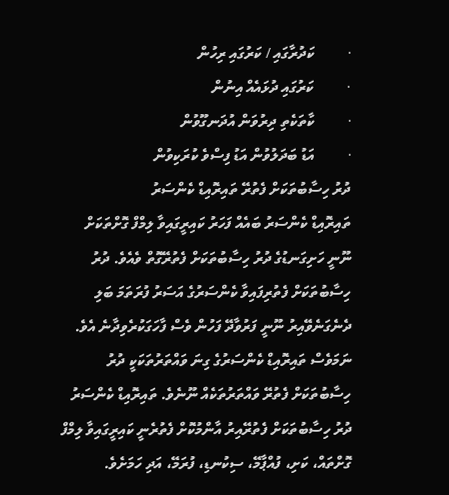·         ކަދުރާގައި / ކަރުގައި ރިހުން
·         ކަރުގައި ދުޅައެއް އިނުން
·         ކާތަކެތި ދިރުވަން އުދަނގޫވުން
·         އަޑު ބަދަލުވުން އަޑު ފިސްވެ ކުރަކިވުން
ދުރު ހިސާބުތަކަށް ފެތުރޭ ތައިރޮއިޑް ކެންސަރު
ތައިރޮއިޑް ކެންސަރު ބައެއް ފަހަރު ކައިރީގައިވާ ލިމްފް ގޮށްތަކަށް ނޫނީ ހަށިގަނޑުގެ ދުރު ހިސާބުތަކަށް ފެތުރޭގޮތް ވެއެވެ. ދުރު ހިސާބުތަކަށް ފެތުރިފައިވާ ކެންސަރުގެ އަސަރު ފުރަތަމަ ބަލި ދެނެގަނެވޭއިރު ނޫނީ ފަރުވާދޭ ފަހުން ވެސް ފާހަގަކުރެވިދާނެ އެވެ. ނަމަވެސް ތައިރޮއިޑް ކެންސަރުގެ ގިނަ ވައްތަރުތަކަކީ ދުރު ހިސާބުތަކަށް ފެތުރޭ ވައްތަރުތަކެއް ނޫނެވެ. ތައިރޮއިޑް ކެންސަރު ދުރު ހިސާބުތަކަށް ފެތުރޭއިރު އާންމުކޮށް ފެތުރެނީ ކައިރީގައިވާ ލިމްފް ގޮށްތައް، ކަށި، ފުއްޕާމޭ، ސިކުނޑި، ފުރަމޭ، އަދި ހަމަށެވެ.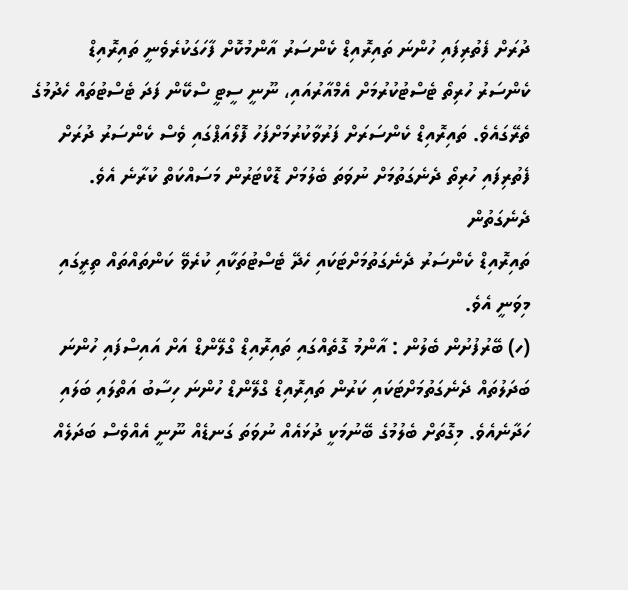ދުރަށް ފެތުރިފައި ހުންނަ ތައިރޮއިޑް ކެންސަރު އާންމުކޮށް ފާހަގަކުރެވެނީ ތައިރޮއިޑް ކެންސަރު ހުރިތޯ ޓެސްޓުކުރުމަށް އެމްއާރުއައި، ނޫނީ ސީޓީ ސްކޭން ފަދަ ޓެސްޓުތައް ހެދުމުގެ ތެރޭގައެވެ. ތައިރޮއިޑް ކެންސަރަށް ފަރުވާކުރުމަށްފަހު ފޮލޯއަޕްގައި ވެސް ކެންސަރު ދުރަށް ފެތުރިފައި ހުރިތޯ ދެނެގަތުމަށް ނުވަތަ ބެލުމަށް ޑޮކްޓަރުން މަސައްކަތް ކުރާނެ އެވެ.
ދެނެގަތުން
ތައިރޮއިޑް ކެންސަރު ދެނެގަތުމަށްޓަކައި ހެދޭ ޓެސްޓުތަކާއި ކުރެވޭ ކަންތައްތައް ތިރީގައި މިވަނީ އެވެ.
(ހ) ބޭރުފުށުން ބެލުން : އާންމު ގޮތެއްގައި ތައިރޮއިޑް ގްލޭންޑް އަށް އައިސްފައި ހުންނަ ބަދަލުތައް ދެނެގަތުމަށްޓަކައި ކަރުން ތައިރޮއިޑް ގްލޭންޑް ހުންނަ ހިސާބު އަތްލައި ބަލައި ހަދާނެއެވެ. މިގޮތަށް ބެލުމުގެ ބޭނުމަކީ ދުޅައެއް ނުވަތަ ގަނޑެއް ނޫނީ އެއްވެސް ބަދަލެއް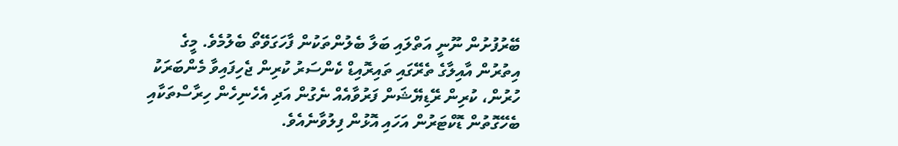ބޭރުފުށުން ނޫނީ އަތްލައި ބަލާ ބެލުންތަކުން ފާހަގަވޭތޯ ބެލުމެވެ. މީގެ އިތުރުން އާއިލާގެ ތެރޭގައި ތައިރޮއިޑް ކެންސަރު ކުރިން ޖެހިފައިވާ މެންބަރަކު ހުރުން، ކުރިން ރޭޑިޔޭޝަން ފަރުވާއެއް ނެގުން އަދި އެހެނިހެން ހިރާސްތަކާއި ބެހޭގޮތުން ޑޮކްޓަރުން އަހައި އޮޅުން ފިލުވާނެއެވެ.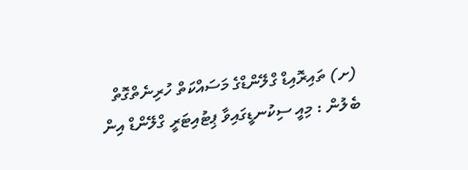(ށ) ތައިރޮއިޑް ގްލޭންޑްގެ މަސައްކަތް ހުރިނެތްގޮތް ބެލުން : މިއީ ސިކުނޑީގައިވާ ޕިޓުއިޓަރީ ގްލޭންޑް އިން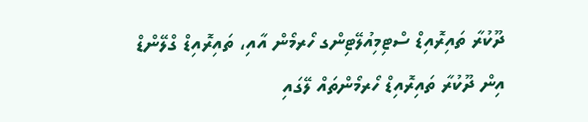ދޫކުރާ ތައިރޮއިޑް ސްޓިމިއުލޭޓިންގ ހޯރމޯން އާއި، ތައިރޮއިޑް ގްލޭންޑް އިން ދޫކުރާ ތައިރޮއިޑް ހޯރމޯންތައް ލޭގައި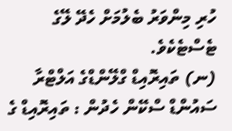ހުރި މިންވަރު ބެލުމަށް ހެދޭ ލޭގެ ޓެސްޓެކެވެ.
(ނ) ތައިރޮއިޑް ގްލޭންޑްގެ އަލްޓްރާ ސައުންޑް ސްކޭން ހެދުން : ތައިރޮއިޑް ގެ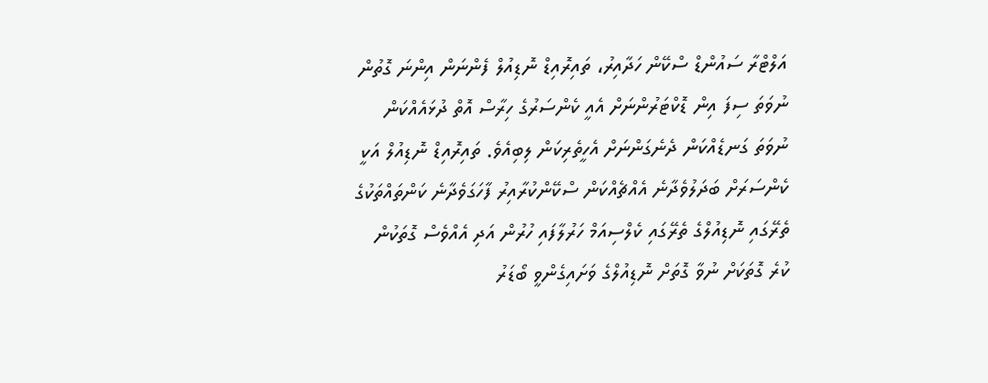އަލްޓްރާ ސައުންޑް ސްކޭން ހަދާއިރު، ތައިރޮއިޑް ނޮޑިއުލް ފެންނަން އިންނަ ގޮތުން ނުވަތަ ސިފަ އިން ޑޮކްޓަރުންނަށް އެއީ ކެންސަރުގެ ހިރާސް އޮތް ދުޅައެއްކަން ނުވަތަ ގަނޑެއްކަން ދެނެގަންނަށް އެހީތެރިކަން ލިބިއެވެ. ތައިރޮއިޑް ނޮޑިއުލް އަކީ ކެންސަރަށް ބަދަލުވެދާނެ އެއްޗެއްކަން ސްކޭންކުރާއިރު ފާހަގަވެދާނެ ކަންތައްތަކުގެ ތެރޭގައި ނޮޑިއުލްގެ ތެރޭގައި ކެލްސިއަމް ހަރުލާފައި ހުރުން އަދި އެއްވެސް ގޮތަކުން ކުރެ ގޮތަކަށް ނުވާ ގޮތަށް ނޮޑިއުލްގެ ވަށައިގެންވީ ބޯޑަރު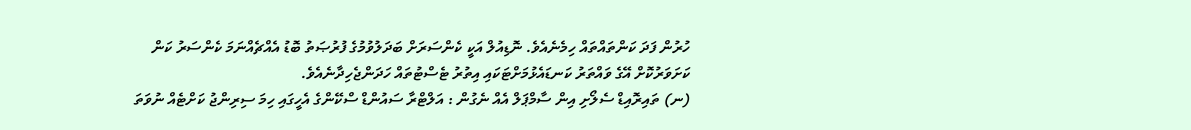ހުރުން ފަދަ ކަންތައްތައް ހިމެނެއެވެ. ނޮޑިއުލް އަކީ ކެންސަރަށް ބަދަލުވުމުގެ ފުރުޞަތު ބޮޑު އެއްޗެއްނަމަ ކެންސަރު ކަން ކަށަވަރުކޮށް އޭގެ ވައްތަރު ކަނޑައެޅުމަށްޓަކައި އިތުރު ޓެސްޓުތައް ހަދަންޖެހިދާނެއެވެ.
(ނ) ތައިރޮއިޑް ސެލޯށި އިން ސާމްޕަލް އެއް ނެގުން : އަލްޓްރާ ސައުންޑް ސްކޭންގެ އެހީގައި ހިމަ ސިރިންޖު ކަށްޓެއް ނުވަތަ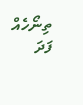ތިނޯހެއް ފަދަ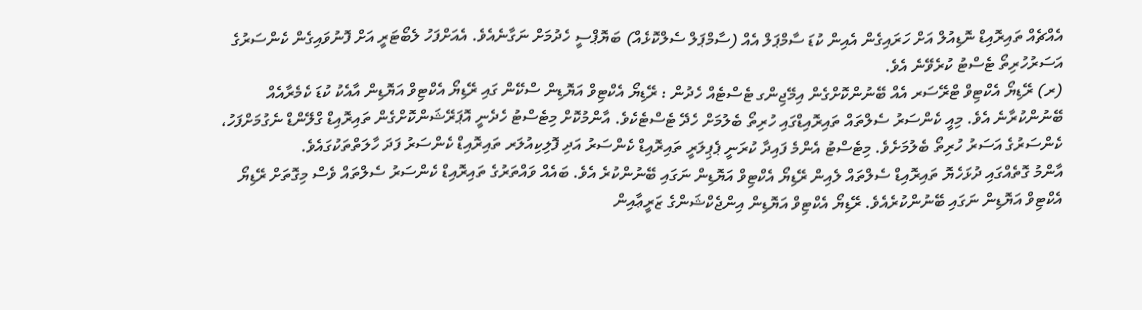އެއްޗެއް ތައިރޮއިޑް ނޮޑިއުލް އަށް ހަރައިގެން އެއިން ކުޑަ ސާމްޕަލް އެއް (ސާމްޕަލް ސެލްކޮޅެއް) ބަޔޮޕްސީ ހެދުމަށް ނަގާނެއެވެ. އެއަށްފަހު ލެބޯޓަރީ އަށް ފޮނުވައިގެން ކެންސަރުގެ އަސަރުހުރިތޯ ޓެސްޓު ކުރެވޭނެ އެވެ.
(ރ) ރޭޑިޔޯ އެކްޓިވް ޓްރޭސަރ އެއް ބޭނުންކޮށްގެން އިމޭޖިންގ ޓެސްޓެއް ހެދުން : ރޭޑިޔޯ އެކްޓިވް އަޔޮޑިން ސްކޭން ގައި ރޭޑިޔޯ އެކްޓިވް އަޔޮޑިން އާއެކު ކުޑަ ކެމެރާއެއް ބޭނުންކުރާނެ އެވެ. މިއީ ކެންސަރު ސެލްތައް ތައިރޮއިޑްގައި ހުރިތޯ ބެލުމަށް ހެދޭ ޓެސްޓެކެވެ. އާންމުކޮށް މިޓެސްޓު ހެދެނީ އޮޕަރޭޝަންކޮށްގެން ތައިރޮއިޑް ގްލޭންޑް ނެގުމަށްފަހު، ކެންސަރުގެ އަސަރު ހުރިތޯ ބެލުމަށެވެ. މިޓެސްޓު އެންމެ ފައިދާ ކުރަނީ ޕެޕިލަރީ ތައިރޮއިޑް ކެންސަރު އަދި ފޮލިކިއުލަރ ތައިރޮއިޑް ކެންސަރު ފަދަ ހާލަތްތަކުގައެވެ.
އާންމު ގޮތެއްގައި ދުޅަހެޔޮ ތައިރޮއިޑް ސެލްތައް ލެއިން ރޭޑިޔޯ އެކްޓިވް އަޔޮޑިން ނަގައި ބޭނުންކުރެ އެވެ. ބައެއް ވައްތަރުގެ ތައިރޮއިޑް ކެންސަރު ސެލްތައް ވެސް މިގޮތަށް ރޭޑިޔޯ އެކްޓިވް އަޔޮޑިން ނަގައި ބޭނުންކުރެއެވެ. ރޭޑިޔޯ އެކްޓިވް އަޔޮޑިން އިންޖެކްޝަންގެ ޒަރީޢާއިން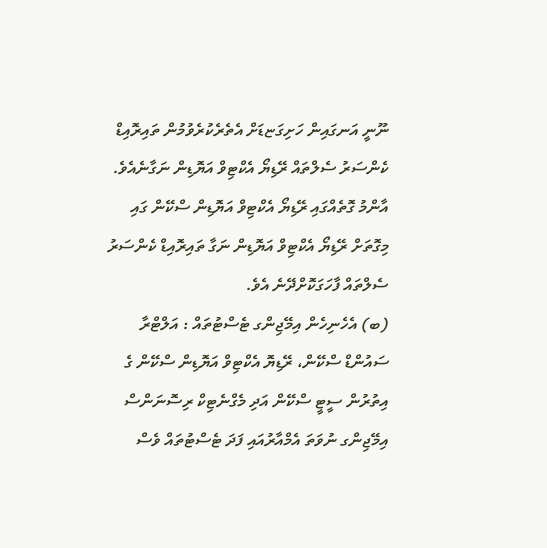ނޫނީ އަނގައިން ހަށިގަޏޑަށް އެތެރެކުރެވުމުން ތައިރޮއިޑް ކެންސަރު ސެލްތައް ރޭޑިޔޯ އެކްޓިވް އަޔޮޑިން ނަގާނެއެވެ. އާންމު ގޮތެއްގައި ރޭޑިޔޯ އެކްޓިވް އަޔޮޑިން ސްކޭން ގައި މިގޮތަށް ރޭޑިޔޯ އެކްޓިވް އަޔޮޑިން ނަގާ ތައިރޮއިޑް ކެންސަރު ސެލްތައް ފާހަގަކޮށްދޭނެ އެވެ.
(ބ) އެހެނިހެން އިމޭޖިންގ ޓެސްޓުތައް : އަލްޓްރާ ސައުންޑް ސްކޭން، ރޭޑިޔޮ އެކްޓިވް އަޔޮޑިން ސްކޭން ގެ އިތުރުން ސީޓީ ސްކޭން އަދި މެގްނެޓިކް ރިސޮނަންސް އިމޭޖިންގ ނުވަތަ އެމްއާރުއައި ފަދަ ޓެސްޓުތައް ވެސް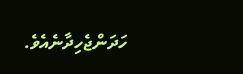ހަދަންޖެހިދާނެއެވެ.